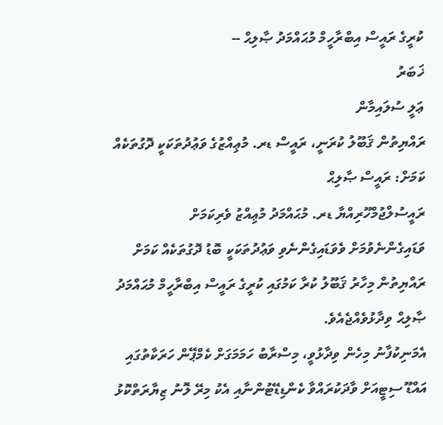ކުރީގެ ރައީސް އިބްރާހީމް މުޙައްމަދު ޞާލިޙް --
ޚަބަރު
ޢަލީ ސުލައިމާން
ރައްޔިތުން ޤަބޫލު ކުރަނީ، ރައީސް ޑރ. މުޢިއްޒުގެ ވަޢުދުތަކަކީ ދޮގުތަކެއް ކަމަށް: ރައީސް ޞާލިޙް
ރައީސުލްޖުމްހޫރިއްޔާ ޑރ. މުޙައްމަދު މުޢިއްޒު ވެރިކަމަށް ވަޑައިގެންނެވުމަށް ވެވަޑައިގެންނެވި ވަޢުދުތަކަކީ ބޮޑު ދޮގުތަކެއް ކަމަށް ރައްޔިތުން މިހާރު ޤަބޫލު ކުރާ ކަމުގައި ކުރީގެ ރައީސް އިބްރާހީމް މުޙައްމަދު ޞާލިޙް ވިދާޅުވެއްޖެއެވެ.
އެމަނިކުފާނު މިހެން ވިދާޅުވީ، މިސްރާބު ހަމަމަގަށް ކެމްޕޭން ހަރަކާތުގައި އައްޑޫ ސިޓީއަށް ވާދަކުރައްވާ ކެންޑިޑޭޓުންނާއި އެކު މިރޭ ލޮނު ޒިޔާރަތްކޮޅު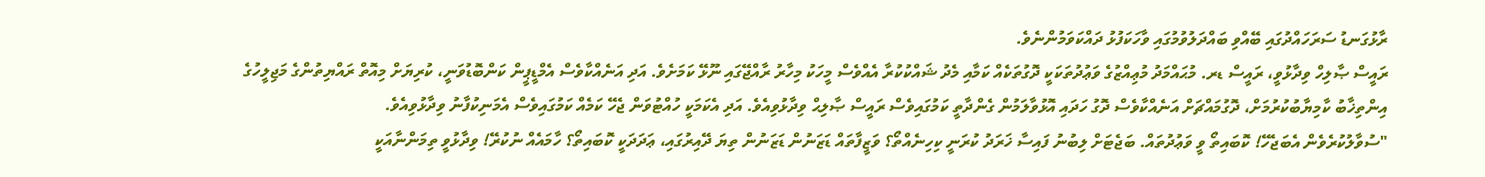ރާޅުގަނޑު ސަރަހައްދުގައި ބޭއްވި ބައްދަލުވުމުގައި ވާހަކަފުޅު ދައްކަވަމުންނެވެ.
ރައީސް ޞާލިހް ވިދާޅުވީ، ރައީސް ޑރ. މުޙައްމަދު މުޢިއްޒުގެ ވަޢުދުތަކަކީ ދޮގުތަކެއް ކަމާއި މެދު ޝައްކުކުރާ އެއްވެސް މީހަކު މިހާރު ރާއްޖޭގައި ނޫޅޭ ކަމަށެވެ. އަދި އަނެއްކާވެސް އެމްޑީޕީން ކަންބޮޑުވަނީ، ކުރިޔަށް މިއޮތް ރައްޔިތުންގެ މަޖިލީހުގެ އިންތިޚާބު ކާމިޔާބުކުރުމަށް، ދޮގުމައްޗަށް އަނެއްކާވެސް ދޮގު ހަދައި އޮޅުވާލަމުން ގެންދާތީ ކަމުގައިވެސް ރައީސް ޞާލިޙް ވިދާޅުވިއެވެ. އަދި އެކަމަކީ ހުއްޓުވަން ޖެހޭ ކަމެއް ކަމުގައިވެސް އެމަނިކުފާނު ވިދާޅުވިއެވެ.
"ސުވާލުކުރެވެން އެބަޖެހޭ! ކޮބައިތޯ ވީ ވަޢުދުތައް. ބަޖެޓަށް ލިބުނު ފައިސާ ޚަރަދު ކުރަނީ ކިހިނެއްތޯ؟ ވަޒީފާތައް ޑަޒަނުން ޑަޒަނުން ތިޔަ ދޭއިރުގައި، ޢަދަދަކީ ކޮބައިތޯ؟ ހާމައެއް ނުކުރޭ! ވިދާޅުވީ ތިމަންނާއަކީ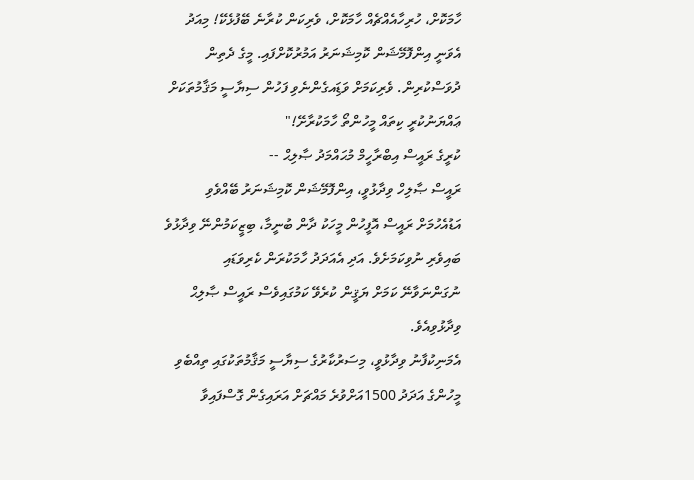ހާމަކޮށް، ހުރިހާއެއްޗެއް ހާމަކޮށް، ވެރިކަން ކުރާނެ ބޭފުޅެކޭ! މިއަދު އެވަނީ އިންފޮމޭޝަން ކޮމިޝަނަރު އަމުރުކޮށްފައި. މީގެ ދެތިން ދުވަސްކުރިން. ވެރިކަމަށް ވަޑަިއގެންނެވި ފަހުން ސިޔާސީ މަޤާމުތަކަށް ޢައްޔަނުކުރީ ކިތައް މީހުންތޯ ހާމަކުރާށޭ!"
ކުރީގެ ރައީސް އިބްރާހީމް މުޙައްމަދު ޞާލިޙް --
ރައީސް ޞާލިހް ވިދާޅުވީ، އިންފޮމޭޝަން ކޮމިޝަނަރު ބޭއްވެވި އަޑުއެހުމަށް ރައީސް އޮފީހުން މީހަކު ދާން ބުނީމާ، ބިޒީކަމުންނޭ ވިދާޅުވެ ބައިވެރި ނުވިކަމަށެވެ. އަދި އެއަދަދު ހާމަކުރަން ކެރިވަޑައި ނުގަންނަވާނޭ ކަމަށް ޔަޤީން ކުރެވޭ ކަމުގައިވެސް ރައީސް ޞާލިޙް ވިދާޅުވިއެވެ.
އެމަނިކުފާނު ވިދާޅުވީ، މިސަރުކާރުގެ ސިޔާސީ މަޤާމުތަކުގައި ތިއްބެވި މީހުންގެ އަދަދު 1500އަށްވުރެ މައްޗަށް އަރައިގެން ގޮސްފައިވާ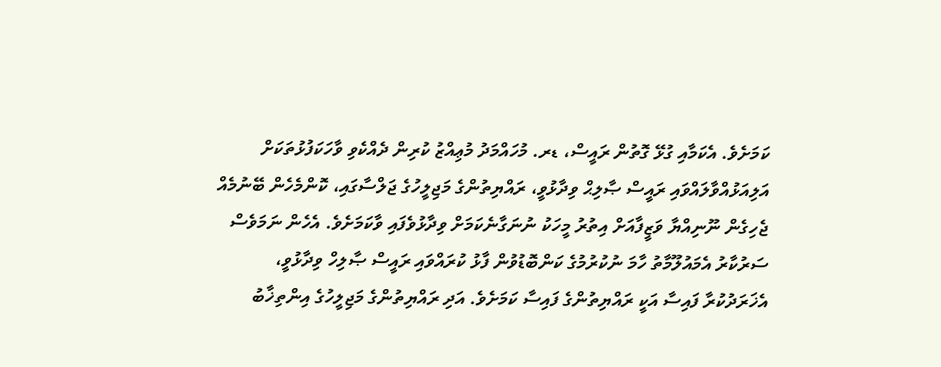ކަމަށެވެ. އެކަމާއި ގުޅޭ ގޮތުން ރައީސް، ޑރ. މުހައްމަދު މުޢިއްޒު ކުރިން ދެއްކެވި ވާހަކަފުޅުތަކަށް އަލިއަޅުއްވާލައްވައި ރައީސް ޞާލިޙް ވިދާޅުވީ، ރައްޔިތުންގެ މަޖިލީހުގެ ޖަލްސާގައި، ކޮންމެހެން ބޭނުމެއް ޖެހިގެން ނޫނިއްޔާ ވަޒީފާއަށް އިތުރު މީހަކު ނުނަގާނެކަމަށް ވިދާޅުވެފައި ވާކަމަށެވެ. އެހެން ނަމަވެސް ސަރުކާރު އެމައުލޫމާތު ހާމަ ނުކުރުމުގެ ކަންބޮޑުވުން ފާޅު ކުރައްވައި ރައީސް ޞާލިހް ވިދާޅުވީ، އެޚަރަދުކުރާ ފައިސާ އަކީ ރައްޔިތުންގެ ފައިސާ ކަމަށެވެ. އަދި ރައްޔިތުންގެ މަޖިލީހުގެ އިންތިޚާބު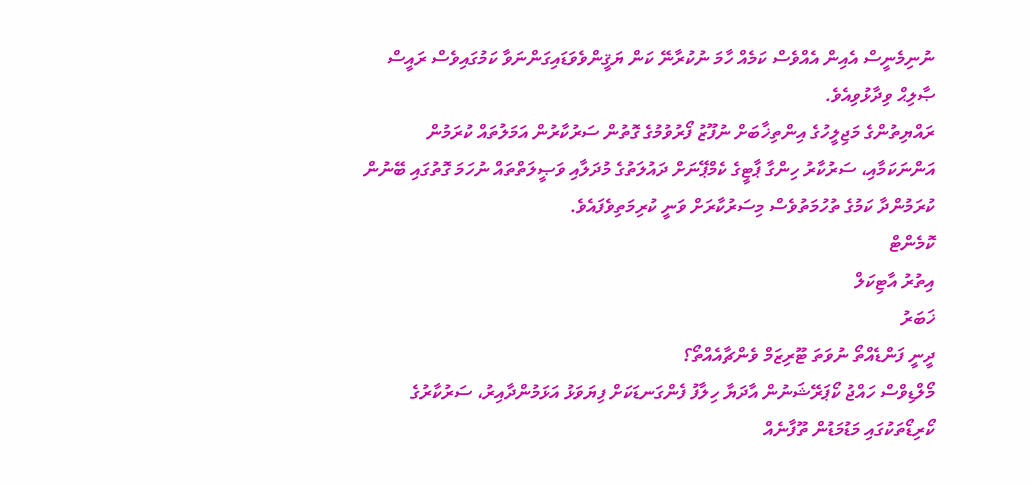ނުނިމެނީސް އެއިން އެއްވެސް ކަމެއް ހާމަ ނުކުރާނޭ ކަން ޔަޤީންވެވަޑައިގަންނަވާ ކަމުގައިވެސް ރައީސް ޞާލިޙް ވިދާޅުވިއެވެ.
ރައްޔިތުންގެ މަޖިލީހުގެ އިންތިޚާބަށް ނުފޫޒު ފޯރުވުމުގެ ގޮތުން ސަރުކާރުން އަމަލުތައް ކުރަމުން އަންނަކަމާއި، ސަރުކާރު ހިންގާ ޕާޓީގެ ކެމްޕޭނަށް ދައުލަތުގެ މުދަލާއި ވަޞީލަތްތައް ނުހަމަ ގޮތުގައި ބޭނުން ކުރަމުންދާ ކަމުގެ ތުހުމަތުވެސް މިސަރުކާރަށް ވަނީ ކުރިމަތިވެފައެވެ.
ކޮމެންޓް
އިތުރު އާޓިކަލް
ޚަބަރު
ދީނީ ފަންޑެއްތޯ ނުވަތަ ޓޫރިޒަމް ވެންޗާއެއްތޯ؟
މޯލްޑިވްސް ހައްޖު ކޯޕަރޭޝަނުން އާދަޔާ ހިލާފު ފެންގަނޑަކަށް ފިޔަވަޅު އަޅަމުންދާއިރު، ސަރުކާރުގެ ކޯރިޑޯތަކުގައި މަޑުމަޑުން ތޫފާނެއް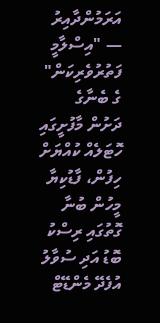އަރަމުންދާއިރު — "އިސްލާމީ ފަތުރުވެރިކަން" ގެ ބެނާގެ ދަށުން މާފުށީގައި ހޮޓަލެއް ކުއްޔަށް ހިފުން، ފާޑުކިޔާ މީހުން ބުނާ ގޮތުގައި ރިސްކު ބޮޑު އަދި ސުވާލު އުފެދޭ މެންޑޭޓް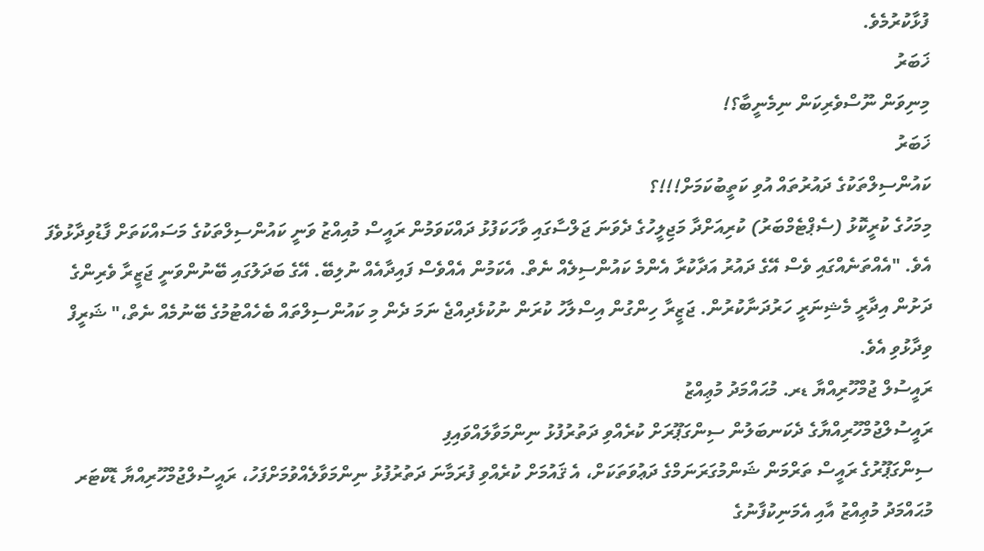ފުޅާކުރުމެވެ.
ޚަބަރު
މިނިވަން ނޫސްވެރިކަން ނިމެނީބާ؟!
ޚަބަރު
ކައުންސިލްތަކުގެ ދައުރުތައް އުވި ކަތީބުކަމަށް!!!؟
މިމަހުގެ ކުރީކޮޅު (ސެޕްޓެމްބަރު) ކުރިއަށްދާ މަޖިލީހުގެ ދެވަނަ ޖަލްސާގައި ވާހަކަފުޅު ދައްކަވަމުން ރައީސް މުއިއްޒު ވަނީ ކައުންސިލްތަކުގެ މަސައްކަތަށް ފާޑުވިދާޅުވެފަ އެވެ. "އެއްތަނެއްގައި ވެސް އޭގެ ދައުރު އަދާކުރާ އެންމެ ކައުންސިލެއް ނެތް. އެކަމުން އެއްވެސް ފައިދާއެއް ނުލިބޭ. އޭގެ ބަދަލުގައި ބޭނުންވަނީ ޖަޒީރާ ވެރިންގެ ދަށުން އިދާރީ މެޝިނަރީ ހަރުދަނާކުރުން. ޖަޒީރާ ހިންގުން އިސްލާހު ކުރަން ނުކުޅެދިއްޖެ ނަމަ ދެން މި ކައުންސިލްތައް ބެހެއްޓުމުގެ ބޭނުމެއް ނެތް،" ޝަރީފް ވިދާޅުވި އެވެ.
ރައީސުލް ޖުމްހޫރިއްޔާ ޑރ. މުޙައްމަދު މުޢިއްޒު
ރައީސުލްޖުމްހޫރިއްޔާގެ ދެކަނބަލުން ސިންގަޕޫރަށް ކުރެއްވި ދަތުރުފުޅު ނިންމަވާލައްވައިފި
ސިންގަޕޫރުގެ ރައީސް ތަރްމަން ޝަންމުގަރަނަމްގެ ދަޢުވަތަކަށް، އެ ޤައުމަށް ކުރެއްވި ފުރަމާނަ ދަތުރުފުޅު ނިންމަވާލެއްވުމަށްފަހު، ރައީސުލްޖުމްހޫރިއްޔާ ޑޮކްޓަރ މުޙައްމަދު މުޢިއްޒު އާއި އެމަނިކުފާނުގެ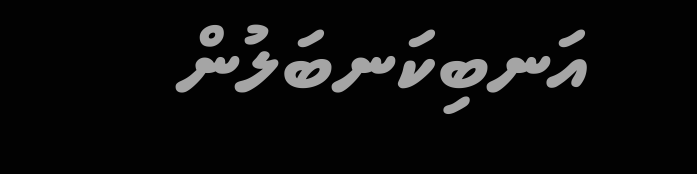އަނބިކަނބަލުން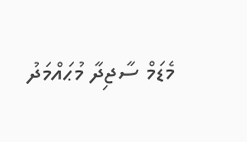މެޑަމް ސާޖިދާ މުޙައްމަދު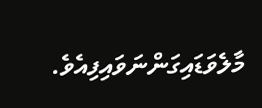މާލެވަޑައިގަންނަވައިފިއެވެ.